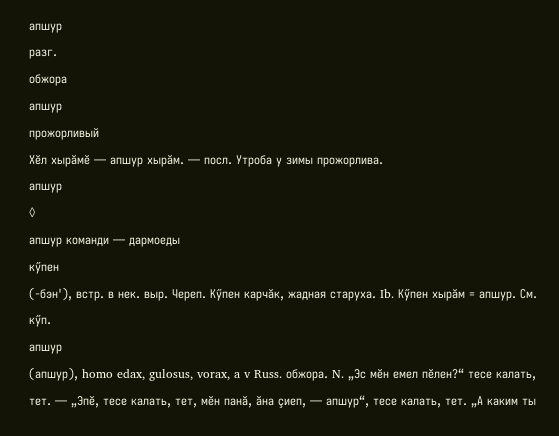апшур
разг.
обжора
апшур
прожорливый
Хĕл хырăмĕ — апшур хырăм. — посл. Утроба у зимы прожорлива.
апшур
◊
апшур команди — дармоеды
кӳпен
(-бэн'), встр. в нек. выр. Череп. Кӳпен карчăк, жадная старуха. Ib. Кӳпен хырăм = апшур. См. кӳп.
апшур
(апшур), homo edax, gulosus, vorax, a v Russ. обжора. N. „Эс мĕн емел пĕлен?“ тесе калать, тет. — „Эпĕ, тесе калать, тет, мĕн панă, ăна çиеп, — апшур“, тесе калать, тет. „А каким ты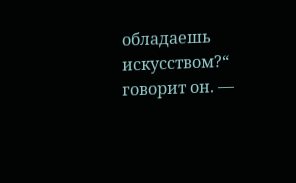обладаешь искусством?“ говорит он. —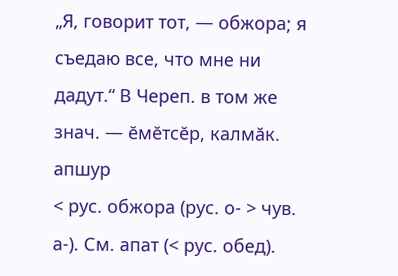„Я, говорит тот, — обжора; я съедаю все, что мне ни дадут.“ В Череп. в том же знач. — ĕмĕтсĕр, калмăк.
апшур
< рус. обжора (рус. о- > чув. а-). См. апат (< рус. обед).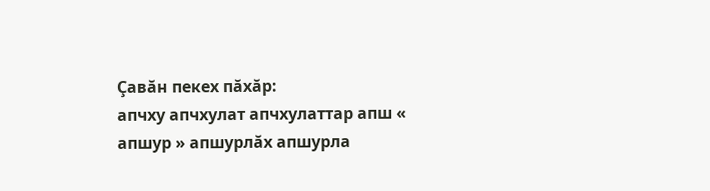Çавăн пекех пăхăр:
апчху апчхулат апчхулаттар апш « апшур » апшурлăх апшурла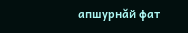апшурнăй фат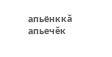апьёнккă апьечĕк